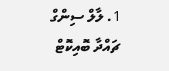1. ލާލް ސިންގް ޗައްދާ ބޮއިކޮޓް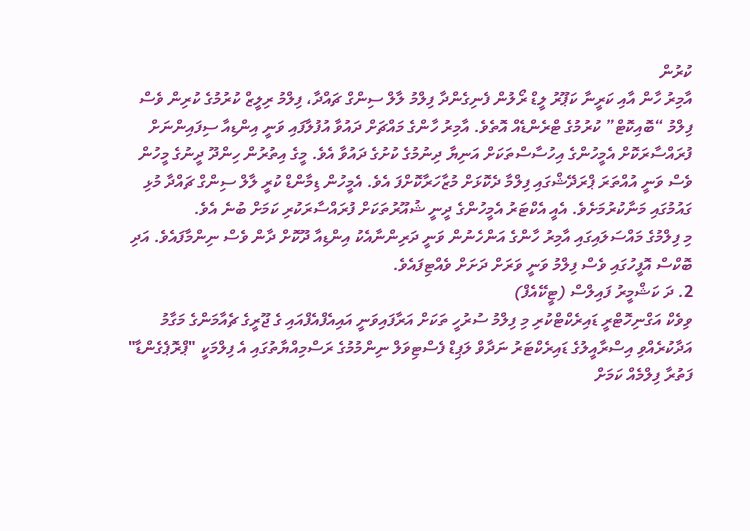ކުރުން
އާމިރު ހާން އާއި ކަރީނާ ކަޕޫރު ލީޑް ރޯލުން ފެނިގެންދާ ފިލްމު ލާލް ސިންގް ޗައްދާ، ފިލްމު ރިލީޒް ކުރުމުގެ ކުރިން ވެސް ފިލްމު “ބޮއިކޮޓް” ކުރުމުގެ ޓްރެންޑެއް އޮތެވެ. އާމިރު ހާންގެ މައްޗަށް ދައުވާ އުފުލާފައި ވަނީ އިންޑިއާ ސިފައިންނަށް ފުރައްސާރަކޮށް އެމީހުންގެ އިހުސާސްތަކަށް އަނިޔާ ދިނުމުގެ ކުށުގެ ދައުވާ އެވެ. މީގެ އިތުރުން ހިންދޫ ދީނުގެ މީހުން ވެސް ވަނީ އުއްތަރަ ޕްރަދޭޝްގައި ފިލްމާ ދެކޮޅަށް މުޒާހަރާކޮށްފަ އެވެ. އެމީހުން ޑިމާންޑް ކުރީ ލާލް ސިންގް ޗައްދާ މުޅި ގައުމުގައި މަނާކުރުމަށެވެ. އެއީ އެކްޓަރު އެމީހުންގެ ދީނީ ޝުއޫރުތަކަށް ފުރައްސާރަކުރި ކަމަށް ބުނެ އެވެ.
މި ފިލްމުގެ މައްސަލައިގައި އާމިރު ހާންގެ އަންހެނުން ވަނީ ދަރިންނާއެކު އިންޑިއާ ދޫކޮށް ދާން ވެސް ނިންމާފައެވެ. އަދި ބޮކްސް އޮފީހުގައި ވެސް ފިލްމު ވަނީ ވަރަށް ދަށަށް ވެއްޓިފައެވެ.
2. ދަ ކަޝްމީރު ފައިލްސް (ޓީކޭއެފް)
ވިވެކް އަގްނިހޮޓްރީ ޑައިރެކްޓްކުރި މި ފިލްމު ސުރުހީ ތަކަށް އަރާފައިވަނީ އައިއެފްއެފްއައި ގެ ޖޫރީގެ ޗެއާމަންގެ މަގާމު އަދާކުރެއްވި އިސްރާއީލުގެ ޑައިރެކްޓަރު ނަދާވް ލަޕިޑް ފެސްޓިވަލް ނިންމުމުގެ ރަސްމިއްޔާތުގައި އެ ފިލްމަކީ "ޕްރޮޕެގެންޑާ" ފަތުރާ ފިލްމެއް ކަމަށް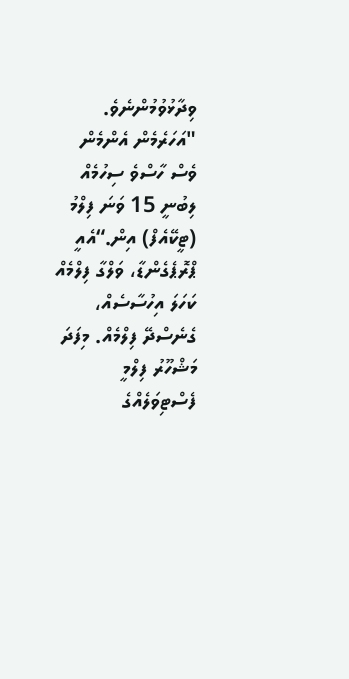ވިދާޅުވުމުންނެވެ.
"އަހަރެމެން އެންމެން ވެސް ހާސްވެ ސިހުމެއް ލިބުނީ 15 ވަނަ ފިލްމު (ޓީކޭއެފް) އިން.“އެއީ ޕްރޮޕެގެންޑާ، ވަލްގާ ފިލްމެއް ކަހަލަ އިހުސާސެއް، ގެނެސްދޭ ފިލްމެއް. މިފަދަ މަޝްހޫރު ފިލްމީ ފެސްޓިވަލެއްގެ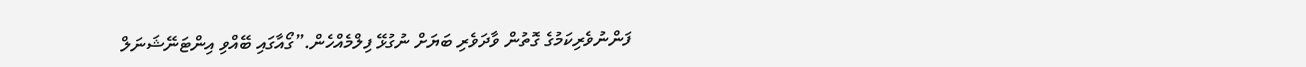ފަންނުވެރިކަމުގެ ގޮތުން ވާދަވެރި ބަޔަށް ނުގުޅޭ ފިލްމެއްހެން.”ގޯއާގައި ބޭއްވި އިންޓަނޭޝަނަލް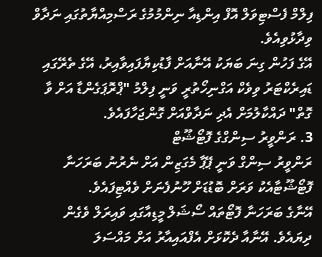ފިލްމް ފެސްޓިވަލް އޮފް އިންޑިއާ ނިންމުމުގެ ރަސްމިއްޔާތުގައި ނަދާވް ވިދާޅުވިއެވެ.
އޭގެ ފަހުން ގިނަ ބަޔަކު އޭނާއަށް ފާޑުކިޔާފައިވާއިރު، އޭގެ ތެރޭގައި ޑައިރެކްޓަރު ވިވެކް އަގްނިހޯތުރީ ވަނީ ފިލްމު "ޕްރޮޕަގެންޑާ އަށް ވާ ގޮތް" ދައްކާލުމަށް އެދި ނަދާވްއަށް ގޮންޖަހާފައެވެ.
3. ރަންވީރު ސިންގްގެ ފޮޓޯޝޫޓް
ރަންވީރު ސިންގް ވަނީ ޕޭޕާ މެގަޒިން އަށް ނެރުނު ބަރަހަނާ ފޮޓޯޝޫޓާއެކު ވަރަށް ބޮޑުޑަށް ހޫނުފެނަށް ވެއްޓިފައެވެ.
އޭނާގެ ބަރަހަނާ ފޮޓޯތައް ސޯޝަލް މީޑިއާގައި ވައިރަލް ވެގެން ދިޔައެވެ. އޭނާއާ ދެކޮޅަށް އެފްއައިއާރު އަށް މައްސަލަ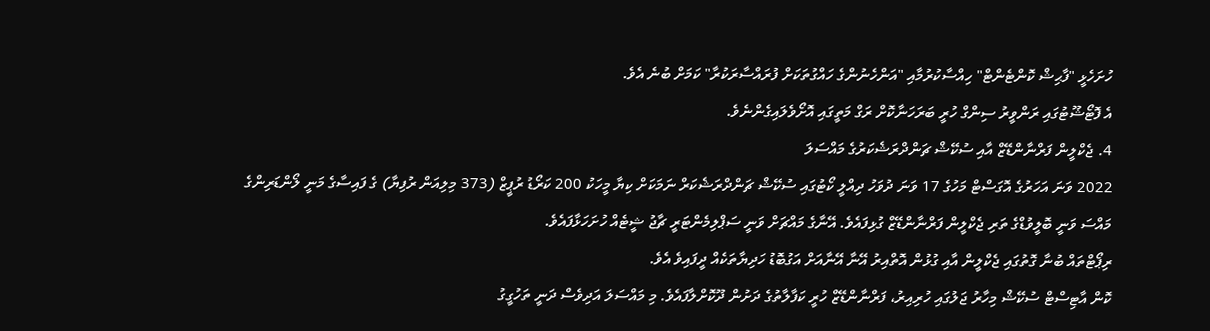ހުށަހެޅީ "ފާޙިޝް ކޮންޓެންޓް" ހިއްސާކުރުމާއި "އަންހެނުންގެ ހައްގުތަކަށް ފުރައްސާރަކުރާ" ކަމަށް ބުނެ އެވެ.
އެ ފޮޓޯޝޫޓުގައި ރަންވީރު ސިންގް ހުރީ ބަރަހަނާކޮށް ރަގް މަތީގައި އޮށޯވެލައިގެންނެވެ.
4. ޖެކްލީން ފަރްނާންޑޭޒް އާއި ސުކޭޝް ޗަންދްރަޝެކަރުގެ މައްސަލަ
2022 ވަނަ އަހަރުގެ އޮގަސްޓް މަހުގެ 17 ވަނަ ދުވަހު ދިއްލީ ކޯޓުގައި ސުކޭޝް ޗަންދްރަޝެކަރް ނަމަކަށް ކިޔާ މީހަކު 200 ކަރޯޑު ރުޕީޒް (373 މިލިއަން ރުފިޔާ) ގެ ފައިސާގެ މަނީ ލޯންޑަރިންގެ މައްސަ ވަނީ ބޮލީވުޑްގެ ތަރި ޖެކްލީން ފަރްނާންޑޭޒް ގުޅިފައެވެ. އޭނާގެ މައްޗަށް ވަނީ ސަޕްލިމެންޓަރީ ޗާޖު ޝީޓެއް ހުށަހަޅާފައެވެ.
ރިޕޯޓްތައް ބުނާ ގޮތުގައި ޖެކްލީން އާއި ގުޅުން އޮތްއިރު އޭނާ އޭނާއަށް އަގުބޮޑު ހަދިޔާތަކެއް ދީފައިވެ އެވެ.
ކޮން އާޓިސްޓް ސުކޭޝް މިހާރު ޖަލުގައި ހުރިއިރު، ފަރްނާންޑޭޒް ހުރީ ކަފާލާތުގެ ދަށުން ދޫކޮށްލާފައެވެ. މި މައްސަލަ އަދިވެސް ދަނީ ތަހުގީގު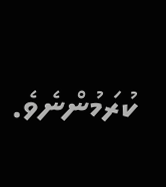ކުރަމުންނެވެ.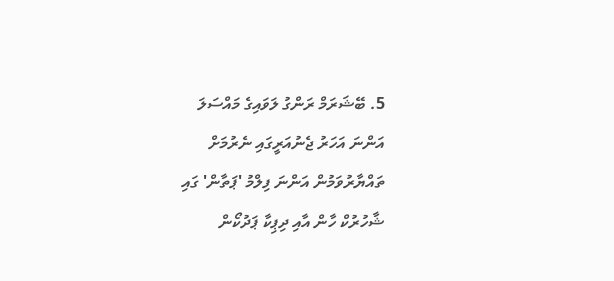5. ބޭޝަރަމް ރަންގު ލަވައިގެ މައްސަލަ
އަންނަ އަހަރު ޖެނުއަރީގައި ނެރުމަށް ތައްޔާރުވަމުން އަންނަ ފިލްމު 'ޕަތާން' ގައި ޝާހުރުކް ހާން އާއި ދިޕިކާ ޕަދުކޯން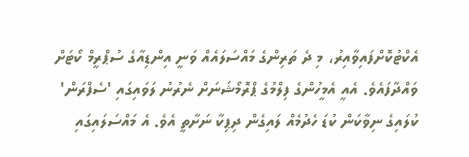އެކްޓުކޮށްފައިވާއިރު، މި ދެ ތަރިންގެ މައްސަލައެއް ވަނީ އިންޑިއާގެ ސުޕްރީމް ކޯޓަށް ވައްދާފައެވެ. އެއީ އެމީހުންގެ ފިލްމުގެ ޕްރޮމޯޝަނަށް ނެރުނު ލަވައިގައި 'ސެފްރަން' ކުލައިގެ ނިވާކަން ކުޑަ ހެދުމެއް ލައިގެން ދިޕިކާ ނަށާތީ އެވެ. އެ މައްސަލައިގައި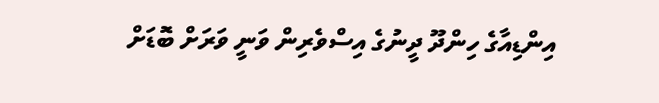އިންޑިއާގެ ހިންދޫ ދީނުގެ އިސްވެރިން ވަނީ ވަރަށް ބޮޑަށް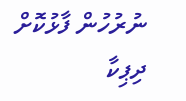ނުރުހުން ފާޅުކޮށް ދިޕިކާ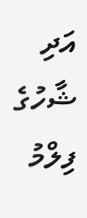އަދި ޝާހުގެ ފިލްމު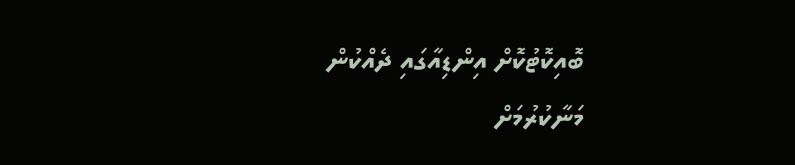ބޮއިކޮޓުކޮށް އިންޑިއާގައި ދެއްކުން މަނާކުރުމަށް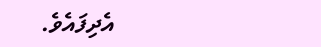އެދިފައެވެ.